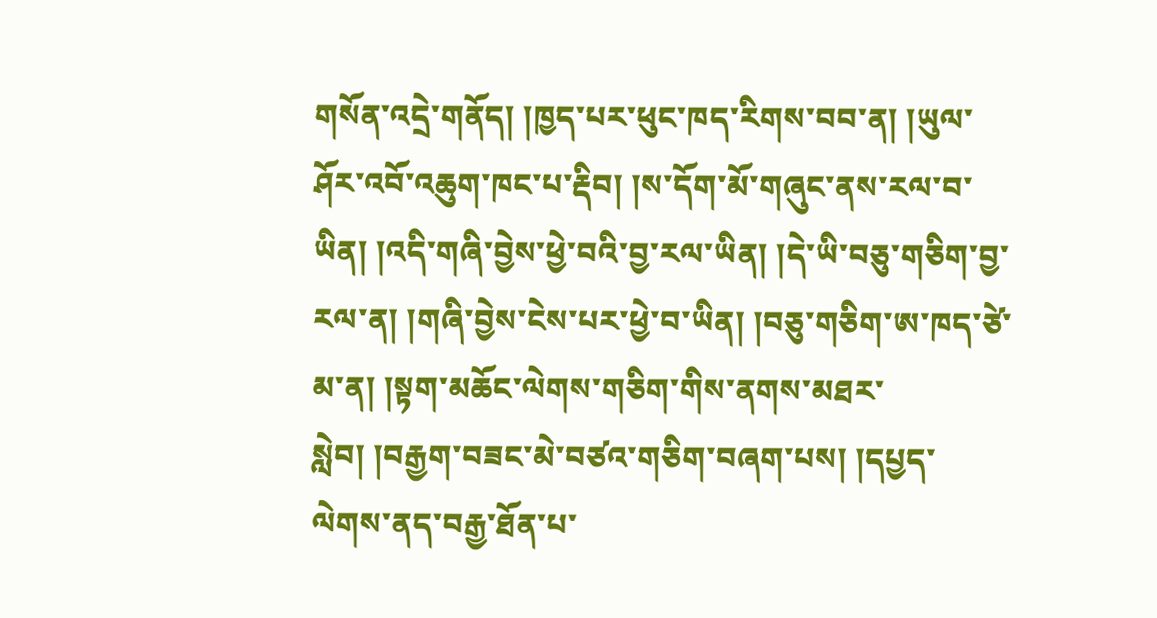གསོན་འདྲེ་གནོད། །ཁྱད་པར་ཕུང་ཁད་རིགས་བབ་ན། །ཡུལ་ཤོར་འབོ་འཆུག་ཁང་པ་རྡིབ། །ས་དོག་མོ་གཞུང་ནས་རལ་བ་ཡིན། །འདི་གཞི་བྱེས་ཕྱེ་བའི་བྱ་རལ་ཡིན། །དེ་ཡི་བཅུ་གཅིག་བྱ་རལ་ན། །གཞི་བྱེས་ངེས་པར་ཕྱེ་བ་ཡིན། །བཅུ་གཅིག་ཨ་ཁད་ཙེ་མ་ན། །སྟག་མཆོང་ལེགས་གཅིག་གིས་ནགས་མཐར་སླེབ། །བརྒྱག་བཟང་མེ་བཙའ་གཅིག་བཞག་པས། །དཔྱད་ལེགས་ནད་བརྒྱ་ཐོན་པ་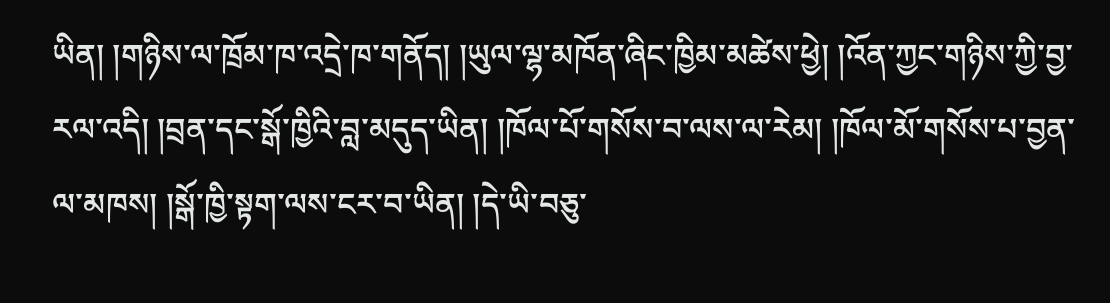ཡིན། །གཉིས་ལ་ཁྲོམ་ཁ་འདྲེ་ཁ་གནོད། །ཡུལ་ལྷ་མཁོན་ཞིང་ཁྱིམ་མཚེས་ཕྱེ། །འོན་ཀྱང་གཉིས་ཀྱི་བྱ་རལ་འདི། །བྲན་དང་སྒོ་ཁྱིའི་བླ་མདུད་ཡིན། །ཁོལ་པོ་གསོས་བ་ལས་ལ་རེམ། །ཁོལ་མོ་གསོས་པ་བྱན་ལ་མཁས། །སྒོ་ཁྱི་སྟག་ལས་ངར་བ་ཡིན། །དེ་ཡི་བཅུ་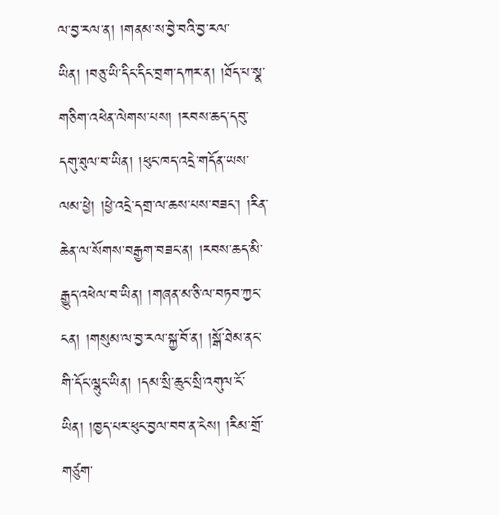ལ་བྱ་རལ་ན། །གནམ་ས་བྱེ་བའི་བྱ་རལ་ཡིན། །བཅུ་ཡི་དིང་དིང་བྲག་དཀར་ན། །ཐོད་པ་སྣ་གཅིག་འཕེན་ལེགས་པས། །རབས་ཆད་དབུ་དགུ་ཐུལ་བ་ཡིན། །ཕུང་ཁད་འདྲེ་གདོན་ཡས་ལམ་ཕྱེ། །ཕྱེ་འདྲེ་དགྲ་ལ་ཆས་པས་བཟང་། །རིན་ཆེན་ལ་སོགས་བརྒྱག་བཟང་ན། །རབས་ཆད་མི་རྒྱུད་འཕེལ་བ་ཡིན། །གཞན་མ་ཅི་ལ་བཏབ་ཀྱང་ངན། །གསུམ་ལ་བྱ་རལ་སྐྱ་བོ་ན། །སྒོ་ཐེམ་ནང་གི་དོང་ལྷུང་ཡིན། །དམ་སྲི་ཆུང་སྲི་འགུལ་ངོ་ཡིན། །ཁྱད་པར་ཕུང་བྱལ་བབ་ན་ངེས། །རིམ་གྲོ་གཙུག་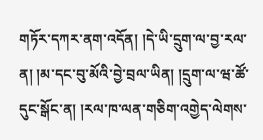གཏོར་དཀར་ནག་འདོན། །དེ་ཡི་དྲུག་ལ་བྱ་རལ་ན། །མ་དང་བུ་མོའི་བྱེ་བྲལ་ཡིན། །དྲུག་ལ་ཝ་ཚོ་དུང་སྒོང་ན། །རལ་ཁ་ལན་གཅིག་འགྱེད་ལེགས་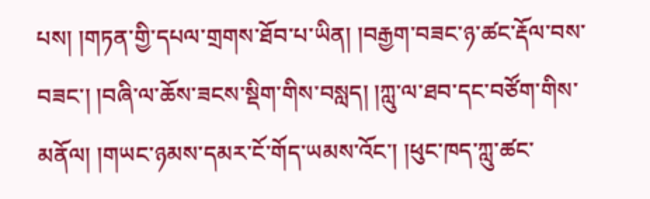པས། །གཏན་གྱི་དཔལ་གྲགས་ཐོབ་པ་ཡིན། །བརྒྱག་བཟང་ཉ་ཚང་རྡོལ་བས་བཟང་། །བཞི་ལ་ཆོས་ཟངས་སྡིག་གིས་བསླད། །ཀླུ་ལ་ཐབ་དང་བཙོག་གིས་མནོལ། །གཡང་ཉམས་དམར་ངོ་གོད་ཡམས་འོང་། །ཕུང་ཁད་ཀླུ་ཚང་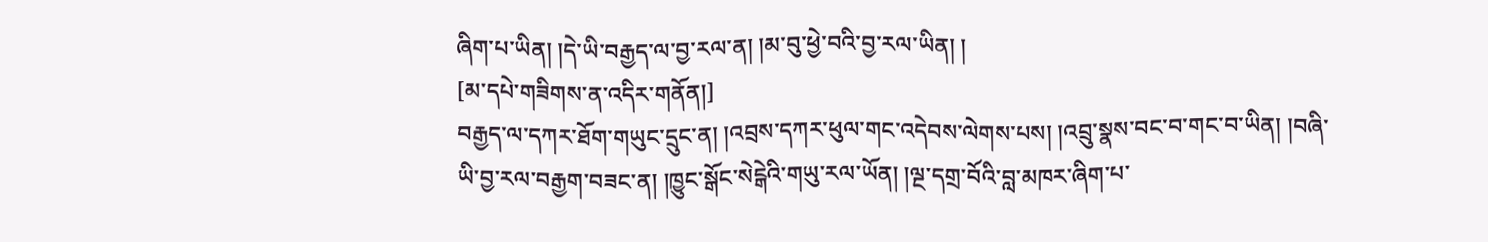ཞིག་པ་ཡིན། །དེ་ཡི་བརྒྱད་ལ་བྱ་རལ་ན། །མ་བུ་ཕྱེ་བའི་བྱ་རལ་ཡིན། །
[མ་དཔེ་གཟིགས་ན་འདིར་གནོན།]
བརྒྱད་ལ་དཀར་ཐོག་གཡུང་དྲུང་ན། །འབྲས་དཀར་ཕུལ་གང་འདེབས་ལེགས་པས། །འབྲུ་སྣས་བང་བ་གང་བ་ཡིན། །བཞི་ཡི་བྱ་རལ་བརྒྱག་བཟང་ན། །ཁྱུང་སྒོང་སེངྒེའི་གཡུ་རལ་ཡོན། །ལྔ་དགྲ་བོའི་བླ་མཁར་ཞིག་པ་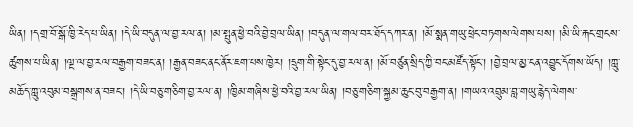ཡིན། །དགྲ་བོ་སྒོ་ཁྱི་རེད་པ་ཡིན། །དེ་ཡི་བདུན་ལ་བྱ་རལ་ན། །མ་སྤུན་ཕྱེ་བའི་བྱེ་བྲལ་ཡིན། །བདུན་ལ་གལ་བར་ཐོད་དཀར་ན། །མོ་སྨན་གཡུ་ཕྲེང་བཏགས་ལེགས་པས། །མི་ཡི་རྐང་གྲངས་ཚུགས་པ་ཡིན། །ལྔ་ལ་བྱ་རལ་བརྒྱག་བཟང་ན། །རྒྱན་བཟང་ནང་ནོར་ཇག་པས་ཁྱེར། །དྲུག་གི་སྟེང་དུ་བྱ་རལ་ན། །མོ་བཙུན་སྲིད་ཀྱི་བང་མཛོད་སྟོང་། །བྱེ་བྲལ་མྱ་ངན་འབྱུང་དོགས་ཡོད། །ཀླུ་མཆོད་ཀླུ་འབུམ་བསྒྲགས་ན་བཟང་། །དེ་ཡི་བཅུ་གཅིག་བྱ་རལ་ན། །ཁྱིམ་གཞིས་ཕྱེ་བའི་བྱ་རལ་ཡིན། །བཅུ་གཅིག་སྐྱམ་ཆུང་བུ་བརྒྱག་ན། །གཡའ་འབྲུམ་བླ་གཡུ་རྙེད་ལེགས་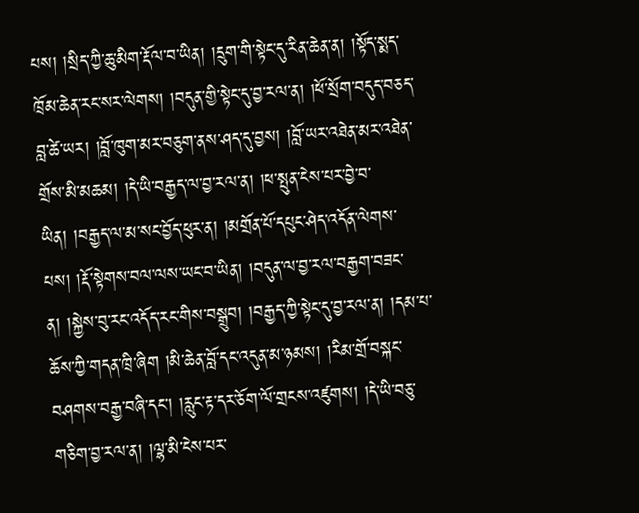པས། །སྲིད་ཀྱི་ཆུ་མིག་རྡོལ་བ་ཡིན། །དྲུག་གི་སྟེང་དུ་རིན་ཆེན་ན། །སྟོད་སྨད་ཁྲོམ་ཆེན་རང་སར་ལེགས། །བདུན་གྱི་སྟེང་དུ་བྱ་རལ་ན། །ཕོ་སྲོག་བདུད་བཅད་བླ་ཚེ་ཡར། །བློ་ཁུག་མར་བཅུག་ནས་ཤད་དུ་བྱས། །བློ་ཡར་འཐེན་མར་འཐེན་གྲོས་མི་མཆམ། །དེ་ཡི་བརྒྱད་ལ་བྱ་རལ་ན། །ཕ་སྤུན་ངེས་པར་བྱེ་བ་ཡིན། །བརྒྱད་ལ་མ་སང་བྱོད་ཕུར་ན། །མགྲོན་པོ་དཔུང་ཤེད་འདོན་ལེགས་པས། །རྡོ་སྟེགས་བལ་ལས་ཡང་བ་ཡིན། །བདུན་ལ་བྱ་རལ་བརྒྱག་བཟང་ན། །སྐྱེས་བུ་རང་འདོད་རང་གིས་བསྒྲུབ། །བརྒྱད་ཀྱི་སྟེང་དུ་བྱ་རལ་ན། །དམ་པ་ཆོས་ཀྱི་གདན་ཁྲི་ཞིག །མི་ཆེན་བློ་དང་འདུན་མ་ཉམས། །རིམ་གྲོ་བསྐང་བཤགས་བརྒྱ་བཞི་དང་། །རླུང་རྟ་དར་ཅོག་ལོ་གྲངས་འཛུགས། །དེ་ཡི་བཅུ་གཅིག་བྱ་རལ་ན། །ལྷ་མི་ངེས་པར་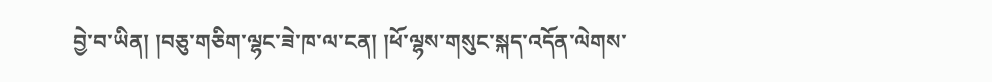བྱེ་བ་ཡིན། །བཅུ་གཅིག་ལྷང་ཟེ་ཁ་ལ་ངན། །ཕོ་ལྷས་གསུང་སྐད་འདོན་ལེགས་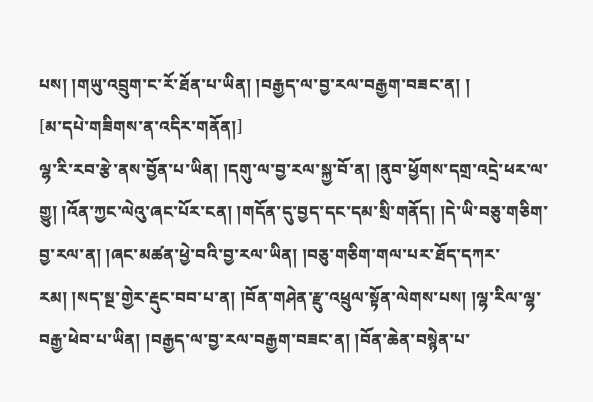པས། །གཡུ་འབྲུག་ང་རོ་ཐོན་པ་ཡིན། །བརྒྱད་ལ་བྱ་རལ་བརྒྱག་བཟང་ན། །
[མ་དཔེ་གཟིགས་ན་འདིར་གནོན།]
ལྷ་རི་རབ་རྩེ་ནས་བྱོན་པ་ཡིན། །དགུ་ལ་བྱ་རལ་སྐྱ་བོ་ན། །ནུབ་ཕྱོགས་དགྲ་འདྲེ་ཕར་ལ་གྱུ། །འོན་ཀྱང་ལེའུ་ཞང་པོར་ངན། །གདོན་དུ་བྱད་དང་དམ་སྲི་གནོད། །དེ་ཡི་བཅུ་གཅིག་བྱ་རལ་ན། །ཞང་མཚན་ཕྱེ་བའི་བྱ་རལ་ཡིན། །བཅུ་གཅིག་གལ་པར་ཐོད་དཀར་རམ། །སད་སྔ་གྱེར་རྡུང་བབ་པ་ན། །བོན་གཤེན་རྫུ་འཕྲུལ་སྟོན་ལེགས་པས། །ལྷ་རིལ་ལྷ་བརྒྱ་ཕེབ་པ་ཡིན། །བརྒྱད་ལ་བྱ་རལ་བརྒྱག་བཟང་ན། །བོན་ཆེན་བསྙེན་པ་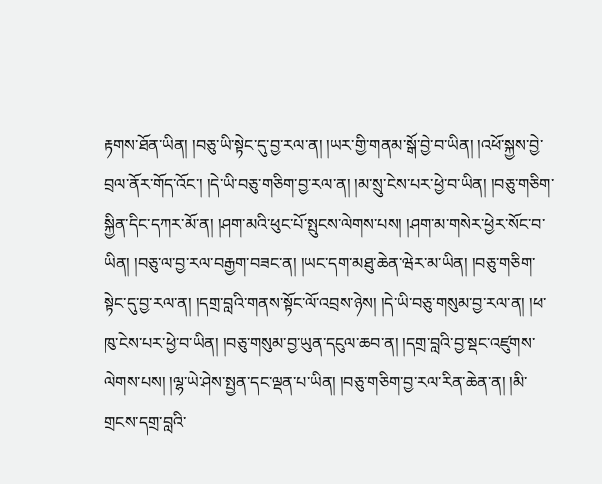རྟགས་ཐོན་ཡིན། །བཅུ་ཡི་སྟེང་དུ་བྱ་རལ་ན། །ཡར་གྱི་གནམ་སྒོ་བྱེ་བ་ཡིན། །འཕོ་སྐྱས་བྱེ་བྲལ་ནོར་གོད་འོང་། །དེ་ཡི་བཅུ་གཅིག་བྱ་རལ་ན། །མ་སྲུ་ངེས་པར་ཕྱེ་བ་ཡིན། །བཅུ་གཅིག་སྐྱིན་དིང་དཀར་མོ་ན། །ཤག་མའི་ཕུང་པོ་སྤུངས་ལེགས་པས། །ཤག་མ་གསེར་ཕྱེར་སོང་བ་ཡིན། །བཅུ་ལ་བྱ་རལ་བརྒྱག་བཟང་ན། །ཡང་དག་མཐུ་ཆེན་ཝེར་མ་ཡིན། །བཅུ་གཅིག་སྟེང་དུ་བྱ་རལ་ན། །དགྲ་བླའི་གནས་སྟོང་ལོ་འབྲས་ཉེས། །དེ་ཡི་བཅུ་གསུམ་བྱ་རལ་ན། །ཕ་ཁུ་ངེས་པར་ཕྱེ་བ་ཡིན། །བཅུ་གསུམ་བྱ་ཡུན་དངུལ་ཆབ་ན། །དགྲ་བླའི་བྱ་སྡང་འཛུགས་ལེགས་པས། །ལྷ་ཡེ་ཤེས་སྤྱན་དང་ལྡན་པ་ཡིན། །བཅུ་གཅིག་བྱ་རལ་རིན་ཆེན་ན། །མི་གྲངས་དགྲ་བླའི་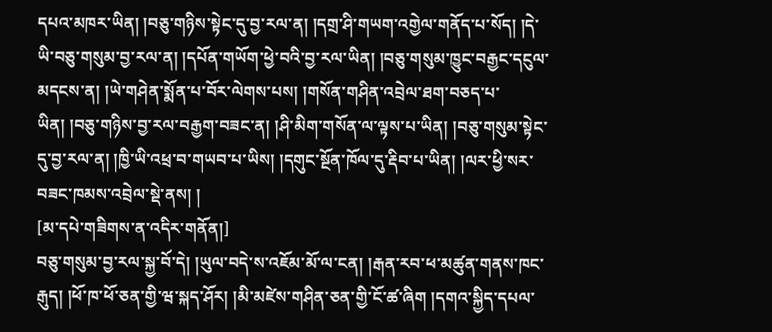དཔའ་མཁར་ཡིན། །བཅུ་གཉིས་སྟེང་དུ་བྱ་རལ་ན། །དགྲ་ཤི་གཡག་འགྱེལ་གནོད་པ་སོད། །དེ་ཡི་བཅུ་གསུམ་བྱ་རལ་ན། །དཔོན་གཡོག་ཕྱེ་བའི་བྱ་རལ་ཡིན། །བཅུ་གསུམ་ཁྱུང་བརྒྱང་དངུལ་མདངས་ན། །ཡེ་གཤེན་སྨོན་པ་བོར་ལེགས་པས། །གསོན་གཤིན་འབྲེལ་ཐག་བཅད་པ་ཡིན། །བཅུ་གཉིས་བྱ་རལ་བརྒྱག་བཟང་ན། །ཤི་མིག་གསོན་ལ་ལྟས་པ་ཡིན། །བཅུ་གསུམ་སྟེང་དུ་བྱ་རལ་ན། །ཁྱི་ཡི་འཕྲ་བ་གཡབ་པ་ཡིས། །དགུང་སྔོན་ཁོལ་དུ་རྡིབ་པ་ཡིན། །ལར་ཕྱི་སར་བཟང་ཁམས་འབྲེལ་སྡེ་ནས། །
[མ་དཔེ་གཟིགས་ན་འདིར་གནོན།]
བཅུ་གསུམ་བྱ་རལ་སྐྱ་བོ་དེ། །ཡུལ་བདེ་ས་འཇོམ་མོ་ལ་ངན། །རྒན་རབ་ཕ་མཚུན་གནས་ཁང་རྒུད། །ཕོ་ཁ་ཕོ་ཅན་གྱི་ཝ་སྐད་ཤོར། །མི་མཛེས་གཤིན་ཅན་གྱི་ངོ་ཚ་ཞིག །དགའ་སྐྱིད་དཔལ་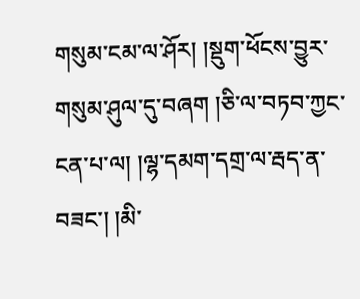གསུམ་ངམ་ལ་ཤོར། །སྡུག་ཕོངས་བྱུར་གསུམ་ཤུལ་དུ་བཞག །ཅི་ལ་བཏབ་ཀྱང་ངན་པ་ལ། །ལྷ་དམག་དགྲ་ལ་རྦད་ན་བཟང་། །མི་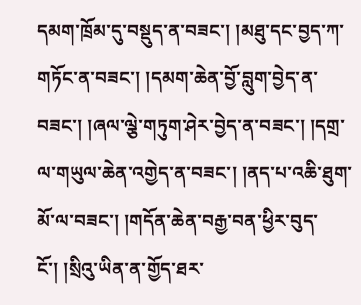དམག་ཁྲོམ་དུ་བསྡུད་ན་བཟང་། །མཐུ་དང་བྱད་ཀ་གཏོང་ན་བཟང་། །དམག་ཆེན་བྱོ་བླུག་བྱེད་ན་བཟང་། །ཞལ་ལྕེ་གཏུག་ཤེར་བྱེད་ན་བཟང་། །དགྲ་ལ་གཡུལ་ཆེན་འགྱེད་ན་བཟང་། །ནད་པ་འཆི་ཐུག་མོ་ལ་བཟང་། །གདོན་ཆེན་བརྒྱ་བན་ཕྱིར་བུད་ངོ་། །སྲིའུ་ཡིན་ན་གྱོད་ཐར་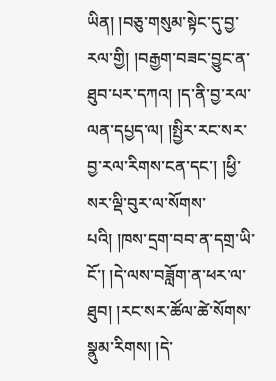ཡིན། །བཅུ་གསུམ་སྟེང་དུ་བྱ་རལ་གྱི། །བརྒྱག་བཟང་བྱུང་ན་ཐུབ་པར་དཀའ། །ད་ནི་བྱ་རལ་ལན་དཔྱད་ལ། །སྤྱིར་རང་སར་བྱ་རལ་རིགས་ངན་དང་། །ཕྱི་སར་ལྡི་བུར་ལ་སོགས་པའི། །ཁས་དྲག་བབ་ན་དགྲ་ཡི་ངོ་། །དེ་ལས་བཟློག་ན་ཕར་ལ་ཐུབ། །རང་སར་ཚོལ་ཚེ་སོགས་སྣུམ་རིགས། །དེ་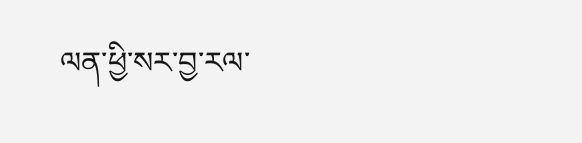ལན་ཕྱི་སར་བྱ་རལ་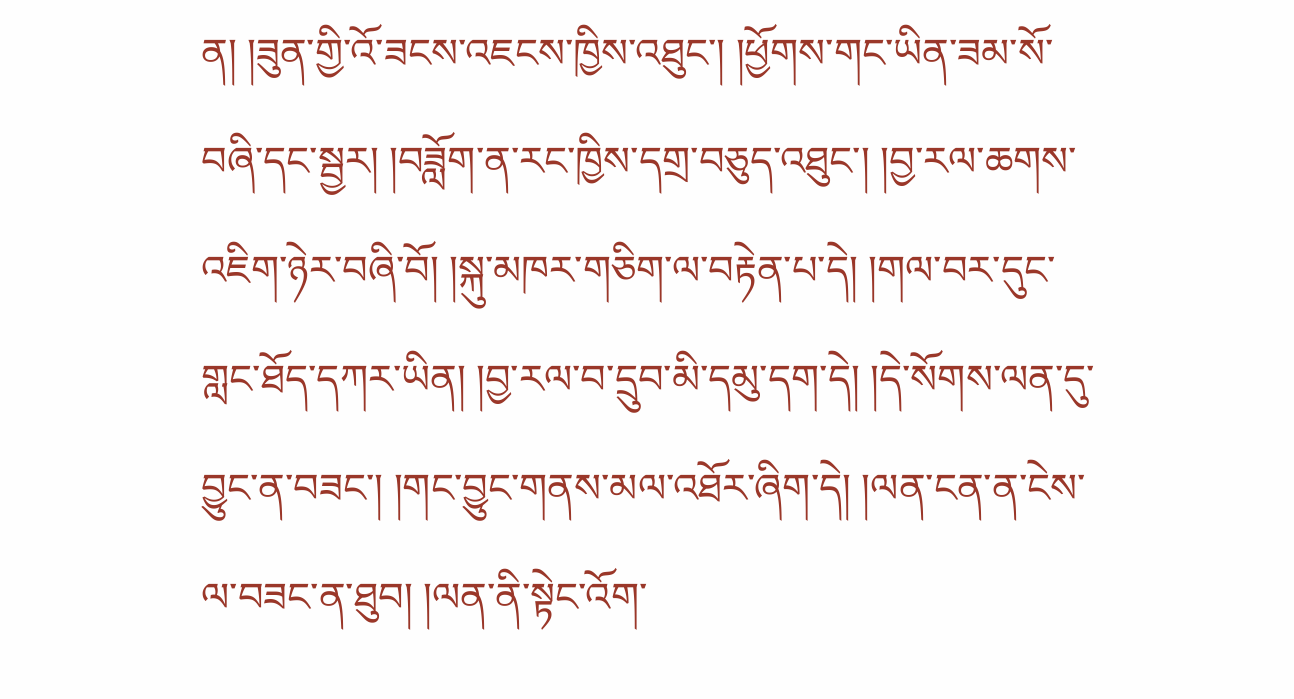ན། །ཟུན་གྱི་འོ་ཟངས་འཇངས་ཁྱིས་འཐུང་། །ཕྱོགས་གང་ཡིན་ཟམ་སོ་བཞི་དང་སྦྱར། །བཟློག་ན་རང་ཁྱིས་དགྲ་བཅུད་འཐུང་། །བྱ་རལ་ཆགས་འཇིག་ཉེར་བཞི་བོ། །སྐུ་མཁར་གཅིག་ལ་བརྟེན་པ་དེ། །གལ་བར་དུང་གླང་ཐོད་དཀར་ཡིན། །བྱ་རལ་བ་དྲུབ་མི་དམུ་དག་དེ། །དེ་སོགས་ལན་དུ་བྱུང་ན་བཟང་། །གང་བྱུང་གནས་མལ་འཐོར་ཞིག་དེ། །ལན་ངན་ན་ངེས་ལ་བཟང་ན་ཐུབ། །ལན་ནི་སྟེང་འོག་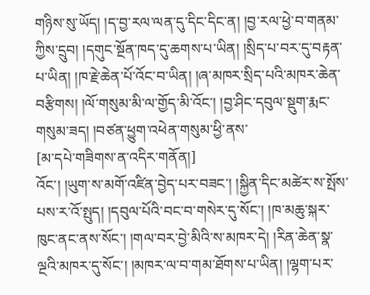གཉིས་སུ་ཡོད། །ད་བྱ་རལ་ལན་དུ་དིང་དིང་ན། །བྱ་རལ་ཕྱེ་བ་གནམ་ཀྱིས་དྲུབ། །དགུང་སྔོན་ཁད་དུ་ཆགས་པ་ཡིན། །སྲིད་པ་བར་དུ་བརྟན་པ་ཡིན། །ཁ་རྗེ་ཆེན་པོ་འོང་བ་ཡིན། །ཞ་མཁར་སྲིད་པའི་མཁར་ཆེན་བརྩིགས། །ལོ་གསུམ་མི་ལ་གྱོད་མི་འོང་། །བྱ་ཤིང་དབུལ་སྡུག་རྨང་གསུམ་ཟད། །བཙན་ཕྱུག་འཕེན་གསུམ་ཕྱི་ནས་
[མ་དཔེ་གཟིགས་ན་འདིར་གནོན།]
འོང་། །ཡུག་ས་མགོ་འཛིན་བྱེད་པར་བཟང་། །སྐྱིན་དིང་མཚེར་ས་སྤོས་པས་ར་འོ་སྤུད། །དབུལ་པོའི་བང་བ་གསེར་དུ་སོང་། །ཁ་མཆུ་སྐར་ཁུང་ནང་ནས་སོང་། །གལ་བར་བྱེ་མིའི་ས་མཁར་དེ། །རིན་ཆེན་སྣ་ལྔའི་མཁར་དུ་སོང་། །མཁར་ལ་བ་གམ་ཐོགས་པ་ཡིན། །ལྷག་པར་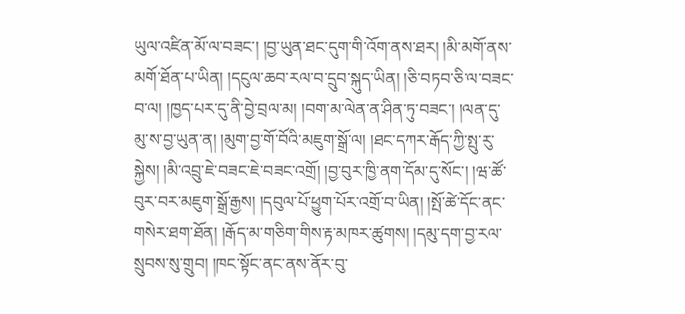ཡུལ་འཛིན་མོ་ལ་བཟང་། །བྱ་ཡུན་ཐང་དུག་གི་འོག་ནས་ཐར། །མི་མགོ་ནས་མགོ་ཐོན་པ་ཡིན། །དངུལ་ཆབ་རལ་བ་དྲུབ་སྐུད་ཡིན། །ཅི་བཏབ་ཅི་ལ་བཟང་བ་ལ། །ཁྱད་པར་དུ་ནི་བྱེ་བྲལ་མ། །བག་མ་ལེན་ན་ཤིན་ཏུ་བཟང་། །ལན་དུ་མུ་ས་བྱ་ཡུན་ན། །མུག་བྱ་གོ་བོའི་མཇུག་སྒྲོ་ལ། །ཐང་དཀར་རྒོད་ཀྱི་སྤུ་རུ་སྐྱེས། །མི་འབྲུ་ཇེ་བཟང་ཇེ་བཟང་འགྲོ། །བྱ་བུར་ཁྱི་ནག་དོམ་དུ་སོང་། །ཝ་ཚོ་བུར་བར་མཇུག་སྒྲོ་རྒྱས། །དབུལ་པོ་ཕྱུག་པོར་འགྲོ་བ་ཡིན། །སྤོ་ཚེ་དོང་ནང་གསེར་ཐག་ཐོན། །རྒོད་མ་གཅིག་གིས་རྟ་མཁར་ཚུགས། །དམུ་དག་བྱ་རལ་སྲུབས་སུ་གྲུབ། །ཁང་སྟོང་ནང་ནས་ནོར་བུ་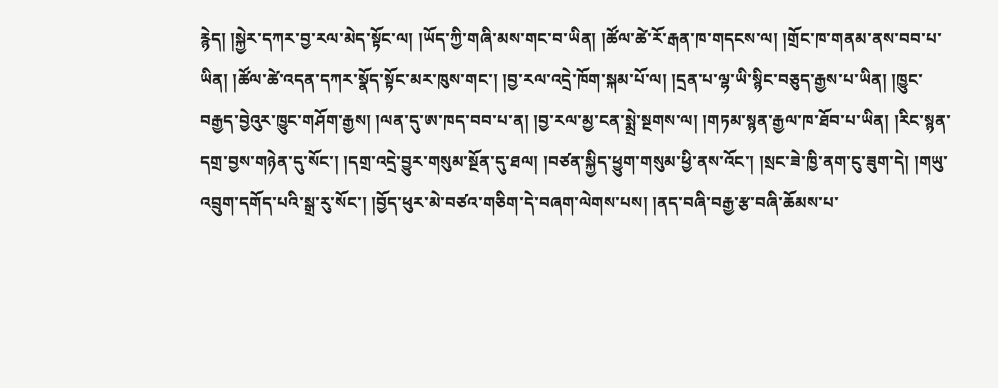རྙེད། །སྐྱེར་དཀར་བྱ་རལ་མེད་སྟོང་ལ། །ཡོད་ཀྱི་གཞི་མས་གང་བ་ཡིན། །ཚོལ་ཚེ་རོ་རྒན་ཁ་གདངས་ལ། །གྲོང་ཁ་གནམ་ནས་བབ་པ་ཡིན། །ཚོལ་ཚེ་འདན་དཀར་སྣོད་སྟོང་མར་ཁུས་གང་། །བྱ་རལ་འདྲེ་ཁོག་སྐམ་པོ་ལ། །དྲན་པ་ལྷ་ཡི་སྙིང་བཅུད་རྒྱས་པ་ཡིན། །ཁྱུང་བརྒྱད་བྱེའུར་ཁྱུང་གཤོག་རྒྱས། །ལན་དུ་ཨ་ཁད་བབ་པ་ན། །བྱ་རལ་མྱ་ངན་སྨྲེ་སྔགས་ལ། །གཏམ་སྙན་རྒྱལ་ཁ་ཐོབ་པ་ཡིན། །རིང་སྙན་དགྲ་བྱས་གཉེན་དུ་སོང་། །དགྲ་འདྲེ་བྱུར་གསུམ་སྔོན་དུ་ཐལ། །བཙན་སྐྱིད་ཕྱུག་གསུམ་ཕྱི་ནས་འོང་། །སྲང་ཟེ་ཁྱི་ནག་ངུ་ཟུག་དེ། །གཡུ་འབྲུག་དགོད་པའི་སྒྲ་རུ་སོང་། །བྱོད་ཕུར་མེ་བཙའ་གཅིག་དེ་བཞག་ལེགས་པས། །ནད་བཞི་བརྒྱ་རྩ་བཞི་ཆོམས་པ་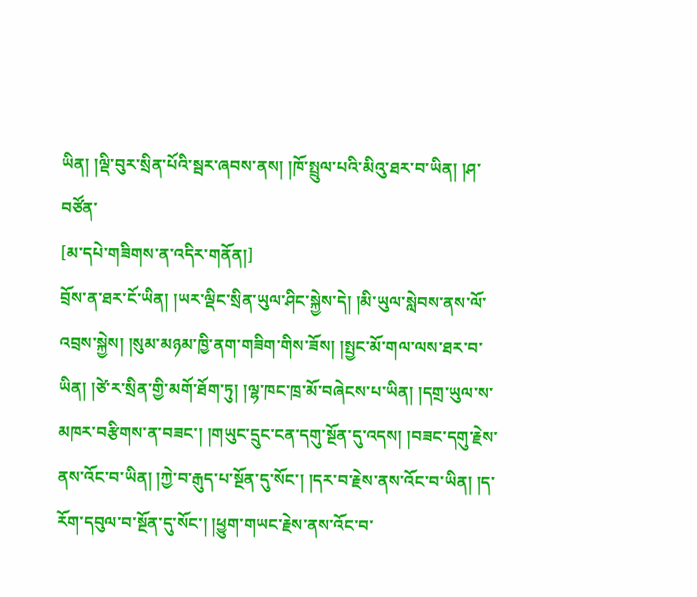ཡིན། །ལྡི་བུར་སྲིན་པོའི་སྦར་ཞབས་ནས། །ཁོ་སྤྲུལ་པའི་མིའུ་ཐར་བ་ཡིན། །ཤ་བཙོན་
[མ་དཔེ་གཟིགས་ན་འདིར་གནོན།]
བྲོས་ན་ཐར་ངོ་ཡིན། །ཡར་ལྡིང་སྲིན་ཡུལ་ཤིང་སྐྱེས་དེ། །མི་ཡུལ་སླེབས་ནས་ལོ་འབྲས་སྐྱེས། །སུམ་མཉམ་ཁྱི་ནག་གཟིག་གིས་ཟོས། །སྤྱང་མོ་གལ་ལས་ཐར་བ་ཡིན། །ཙེ་ར་སྲིན་གྱི་མགོ་ཐོག་ཏུ། །ལྷ་ཁང་ཁྲ་མོ་བཞེངས་པ་ཡིན། །དགྲ་ཡུལ་ས་མཁར་བརྩིགས་ན་བཟང་། །གཡུང་དྲུང་ངན་དགུ་སྔོན་དུ་འདས། །བཟང་དགུ་རྗེས་ནས་འོང་བ་ཡིན། །ཀྱེ་བ་རྒུད་པ་སྔོན་དུ་སོང་། །དར་བ་རྗེས་ནས་འོང་བ་ཡིན། །ད་རོག་དབུལ་བ་སྔོན་དུ་སོང་། །ཕྱུག་གཡང་རྗེས་ནས་འོང་བ་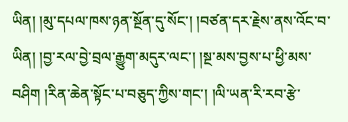ཡིན། །མུ་དཔལ་ཁས་ཉན་སྔོན་དུ་སོང་། །བཙན་དར་རྗེས་ནས་འོང་བ་ཡིན། །བྱ་རལ་བྱེ་བྲལ་རྒྱུག་མདུར་ལང་། །སྔ་མས་བྱས་པ་ཕྱི་མས་བཤིག །རིན་ཆེན་སྟོང་པ་བཅུད་ཀྱིས་གང་། །ལི་ཡན་རི་རབ་རྩེ་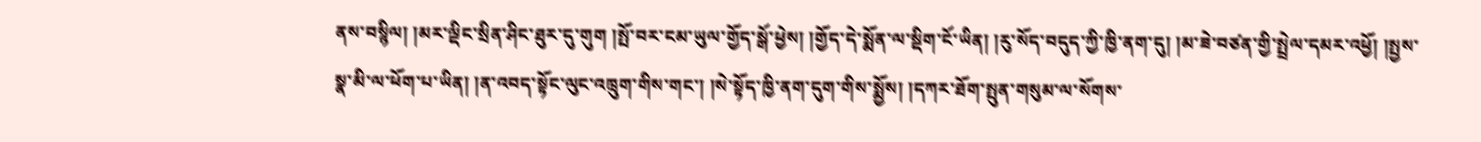ནས་བསྙིལ། །མར་ལྡིང་སྲིན་ཤིང་ཐུར་དུ་གུག །སྤོ་བར་ངམ་ཡུལ་གྱོད་སྒོ་ཕྱེས། །གྱོད་དེ་སྨོན་ལ་སྡིག་ངོ་ཡིན། །རུ་སོད་བདུད་ཀྱི་ཁྱི་ནག་དུ། །མ་ཟེ་བཙན་གྱི་སྤྲེལ་དམར་འཕྱོ། །སྤྱས་སྣ་མི་ལ་ཕོག་པ་ཡིན། །ན་འབད་སྟོང་ལུང་འཁྲུག་གིས་གང་། །སེ་སྟོད་ཁྱི་ནག་དུག་གིས་སྨྱོས། །དཀར་ཐོག་སྤུན་གསུམ་ལ་སོགས་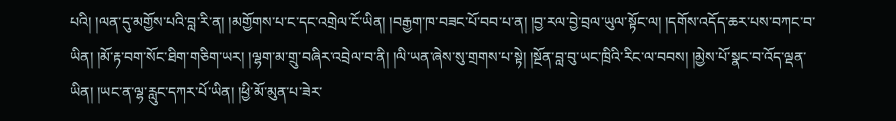པའི། །ལན་དུ་མགྱོས་པའི་བླ་རི་ན། །མགྱོགས་པ་ང་དང་འགྲེལ་ངོ་ཡིན། །བརྒྱག་ཁ་བཟང་པོ་བབ་པ་ན། །བྱ་རལ་བྱེ་བྲལ་ཡུལ་སྟོང་ལ། །དགོས་འདོད་ཆར་པས་བཀང་བ་ཡིན། །མོ་རྟ་བག་སོང་ཐིག་གཅིག་ཡར། །ལྷག་མ་གྲུ་བཞིར་འབྲེལ་བ་ནི། །ལི་ཡན་ཞེས་སུ་གྲགས་པ་སྟེ། །སྔོན་བླ་བུ་ཡང་ཁྲིའི་རིང་ལ་བབས། །མྱེས་པོ་སྣང་བ་འོད་ལྡན་ཡིན། །ཡང་ན་ལྷ་རླུང་དཀར་པོ་ཡིན། །ཕྱི་མོ་མུན་པ་ཟེར་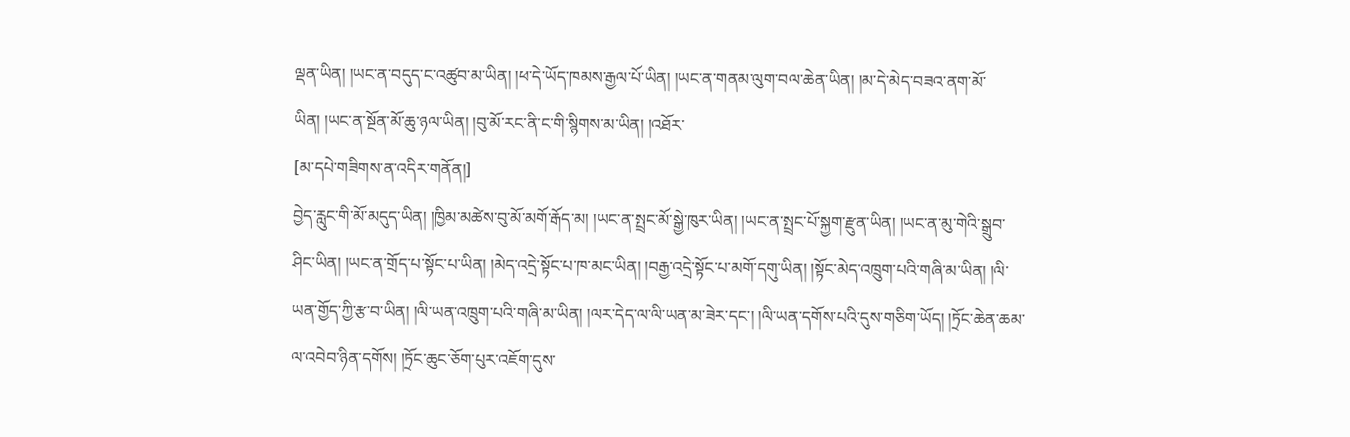ལྡན་ཡིན། །ཡང་ན་བདུད་ང་འཚུབ་མ་ཡིན། །ཕ་དེ་ཡོད་ཁམས་རྒྱལ་པོ་ཡིན། །ཡང་ན་གནམ་ལུག་བལ་ཆེན་ཡིན། །མ་དེ་མེད་བཟའ་ནག་མོ་ཡིན། །ཡང་ན་སྔོན་མོ་ཆུ་ཉལ་ཡིན། །བུ་མོ་རང་ནི་ང་གི་སྙིགས་མ་ཡིན། །འཐོར་
[མ་དཔེ་གཟིགས་ན་འདིར་གནོན།]
བྱེད་རླུང་གི་མོ་མདུད་ཡིན། །ཁྱིམ་མཚེས་བུ་མོ་མགོ་རྒོད་མ། །ཡང་ན་སྤྲང་མོ་སྒྱེ་ཁུར་ཡིན། །ཡང་ན་སྤྲང་པོ་སྐྱག་རྫུན་ཡིན། །ཡང་ན་མུ་གེའི་སྒྲུབ་ཤིང་ཡིན། །ཡང་ན་གྲོད་པ་སྟོང་པ་ཡིན། །མེད་འདྲེ་སྟོང་པ་ཁ་མང་ཡིན། །བརྒྱ་འདྲེ་སྟོང་པ་མགོ་དགུ་ཡིན། །སྟོང་མེད་འཁྲུག་པའི་གཞི་མ་ཡིན། །ལི་ཡན་གྱོད་ཀྱི་རྩ་བ་ཡིན། །ལི་ཡན་འཁྲུག་པའི་གཞི་མ་ཡིན། །ལར་དེད་ལ་ལི་ཡན་མ་ཟེར་དང་། །ལི་ཡན་དགོས་པའི་དུས་གཅིག་ཡོད། །ཏྲོང་ཆེན་ཆམ་ལ་འབེབ་ཉིན་དགོས། །ཏྲོང་ཆུང་ཅོག་པུར་འཇོག་དུས་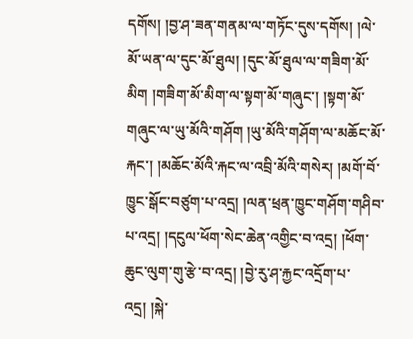དགོས། །བྱ་ཤ་ཟན་གནམ་ལ་གཏོང་དུས་དགོས། །ལེ་མོ་ཡན་ལ་དུང་མོ་ཐུལ། །དུང་མོ་ཐུལ་ལ་གཟིག་མོ་མིག །གཟིག་མོ་མིག་ལ་སྟག་མོ་གཞུང་། །སྟག་མོ་གཞུང་ལ་ཡུ་མོའི་གཤོག །ཡུ་མོའི་གཤོག་ལ་མཆོང་མོ་རྐང་། །མཆོང་མོའི་རྐང་ལ་འབྲི་མོའི་གསེར། །མགོ་བོ་ཁྱུང་སྒོང་བཙུག་པ་འདྲ། །ལན་ཕྲན་ཁྱུང་གཤོག་གཤིབ་པ་འདྲ། །དངུལ་ཕོག་སེང་ཆེན་འགྱིང་བ་འདྲ། །ཕོག་ཆུང་ལུག་གུ་རྩེ་བ་འདྲ། །བྱེ་རུ་ཤ་རྐྱང་འདྲོག་པ་འདྲ། །སྐེ་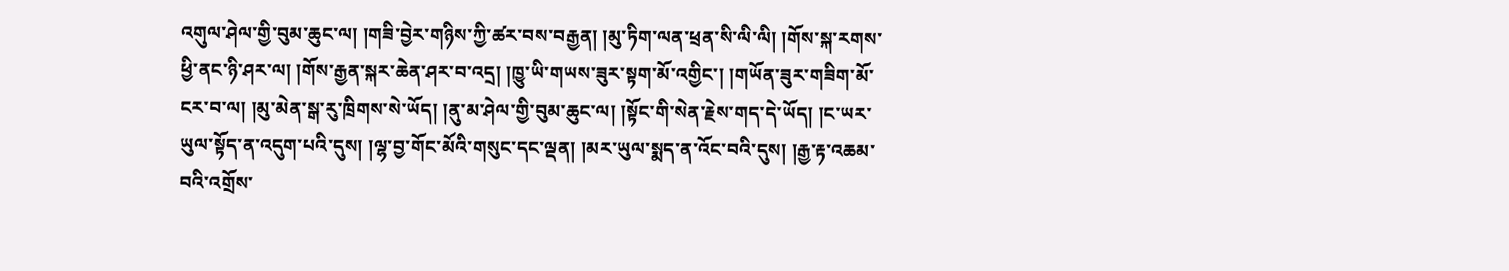འགུལ་ཤེལ་གྱི་བུམ་ཆུང་ལ། །གཟི་བྱེར་གཉིས་ཀྱི་ཚར་བས་བརྒྱན། །མུ་ཏིག་ལན་ཕྲན་སི་ལི་ལི། །གོས་སྐ་རགས་ཕྱི་ནང་ཉི་ཤར་ལ། །གོས་རྒྱན་སྐར་ཆེན་ཤར་བ་འདྲ། །ཁྱུ་ཡི་གཡས་ཟུར་སྟག་མོ་འགྱིང་། །གཡོན་ཟུར་གཟིག་མོ་ངར་བ་ལ། །མུ་མེན་སྒ་རུ་ཁྲིགས་སེ་ཡོད། །ནུ་མ་ཤེལ་གྱི་བུམ་ཆུང་ལ། །སྟོང་གི་སེན་རྗེས་གད་དེ་ཡོད། །ང་ཡར་ཡུལ་སྟོད་ན་འདུག་པའི་དུས། །ལྷ་བྱ་གོང་མོའི་གསུང་དང་ལྡན། །མར་ཡུལ་སྨད་ན་འོང་བའི་དུས། །རྒྱ་རྟ་འཆམ་བའི་འགྲོས་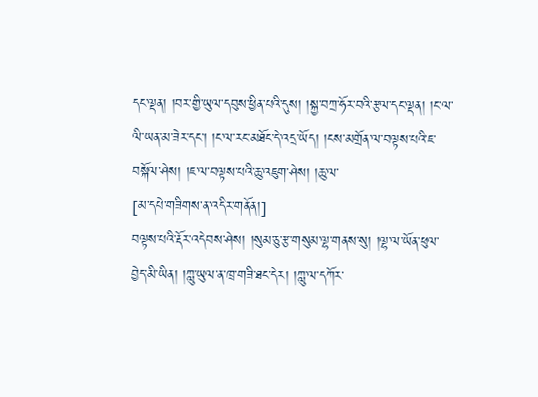དང་ལྡན། །བར་གྱི་ཡུལ་དབུས་ཕྱིན་པའི་དུས། །སྐྱ་བཀྲ་ཧོར་བའི་རྩལ་དང་ལྡན། །ང་ལ་ལི་ཡན་མ་ཟེར་དང་། །ང་ལ་རང་མཐོང་དེ་འདྲ་ཡོད། །ངས་མགྲོན་ལ་བལྟས་པའི་ཇ་བསྐོལ་ཤེས། །ཇ་ལ་བལྟས་པའི་ཆུ་འཇུག་ཤེས། །ཆུ་ལ་
[མ་དཔེ་གཟིགས་ན་འདིར་གནོན།]
བལྟས་པའི་རྡོར་འདེབས་ཤེས། །སུམ་ཅུ་རྩ་གསུམ་ལྷ་གནས་སུ། །ལྷ་ལ་ཡོན་ཕུལ་བྱེད་མི་ཡིན། །ཀླུ་ཡུལ་ན་ཁྲ་གཟི་ཐང་དེར། །ཀླུ་ལ་དཀོར་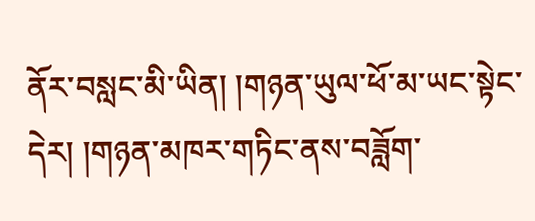ནོར་བསླང་མི་ཡིན། །གཉན་ཡུལ་ཕོ་མ་ཡང་སྟེང་དེར། །གཉན་མཁར་གཏིང་ནས་བཟློག་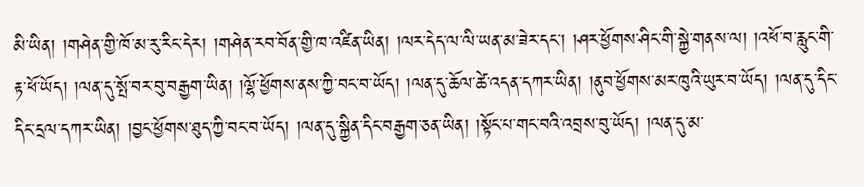མི་ཡིན། །གཤེན་གྱི་ཁོ་མ་རུ་རིང་དེར། །གཤེན་རབ་བོན་གྱི་ཁ་འཛིན་ཡིན། །ལར་དེད་ལ་ལི་ཡན་མ་ཟེར་དང་། །ཤར་ཕྱོགས་ཤིང་གི་སྐྱེ་གནས་ལ། །འཕོ་བ་རླུང་གི་རྟ་ཕོ་ཡོད། །ལན་དུ་སྤོ་བར་བུ་བརྒྱག་ཡིན། །ལྷོ་ཕྱོགས་ནས་ཀྱི་བང་བ་ཡོད། །ལན་དུ་ཆོལ་ཚེ་འདན་དཀར་ཡིན། །ནུབ་ཕྱོགས་མར་ཁུའི་ཡུར་བ་ཡོད། །ལན་དུ་དིང་དིང་དྲལ་དཀར་ཡིན། །བྱང་ཕྱོགས་ཐུད་ཀྱི་བང་བ་ཡོད། །ལན་དུ་སྐྱིན་དིང་བརྒྱག་ཅན་ཡིན། །སྟོང་པ་གང་བའི་འབྲས་བུ་ཡོད། །ལན་དུ་མ་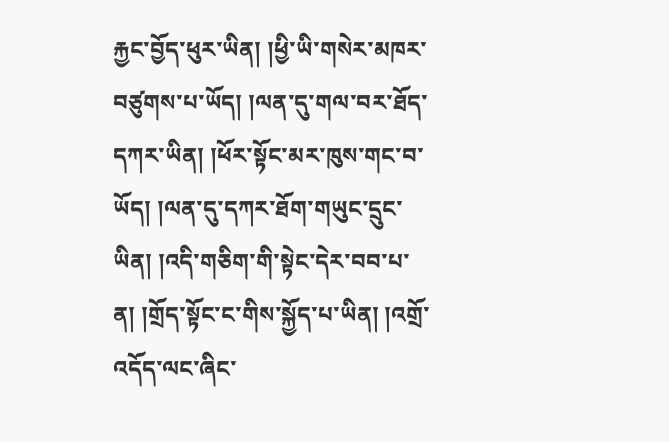རྐྱང་བྱོད་ཕུར་ཡིན། །ཕྱི་ཡི་གསེར་མཁར་བཙུགས་པ་ཡོད། །ལན་དུ་གལ་བར་ཐོད་དཀར་ཡིན། །ཕོར་སྟོང་མར་ཁུས་གང་བ་ཡོད། །ལན་དུ་དཀར་ཐོག་གཡུང་དྲུང་ཡིན། །འདི་གཅིག་གི་སྟེང་དེར་བབ་པ་ན། །གྲོད་སྟོང་ང་གིས་སྐྱོད་པ་ཡིན། །འགྲོ་འདོད་ལང་ཞིང་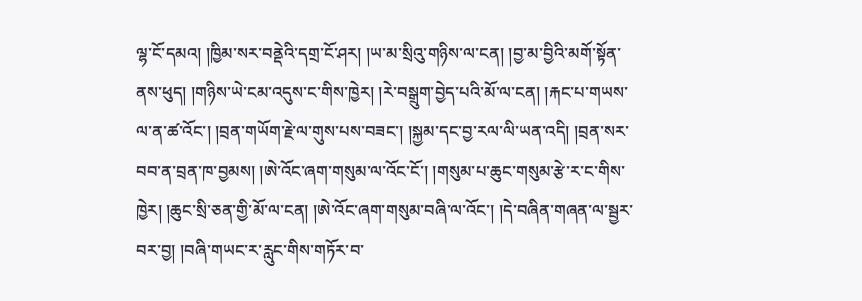ལྷ་ངོ་དམའ། །ཁྱིམ་སར་བནྡེའི་དགྲ་ངོ་ཤར། །ཡ་མ་སྲིའུ་གཉིས་ལ་ངན། །བྱ་མ་བྱིའི་མགོ་སྟོན་ནས་ཕུད། །གཉིས་ཡེ་ངམ་འདུས་ང་གིས་ཁྱེར། །རེ་བསྒྲུག་བྱེད་པའི་མོ་ལ་ངན། །རྐང་པ་གཡས་ལ་ན་ཚ་འོང་། །བྲན་གཡོག་རྗེ་ལ་གུས་པས་བཟང་། །སྐྱམ་དང་བྱ་རལ་ལི་ཡན་འདི། །བྲན་སར་བབ་ན་བྲན་ཁ་བྱམས། །ཨེ་འོང་ཞག་གསུམ་ལ་འོང་ངོ་། །གསུམ་པ་ཆུང་གསུམ་རྩེ་ར་ང་གིས་ཁྱེར། །ཆུང་སྲི་ཅན་གྱི་མོ་ལ་ངན། །ཨེ་འོང་ཞག་གསུམ་བཞི་ལ་འོང་། །དེ་བཞིན་གཞན་ལ་སྦྱར་བར་བྱ། །བཞི་གཡང་ར་རླུང་གིས་གཏོར་བ་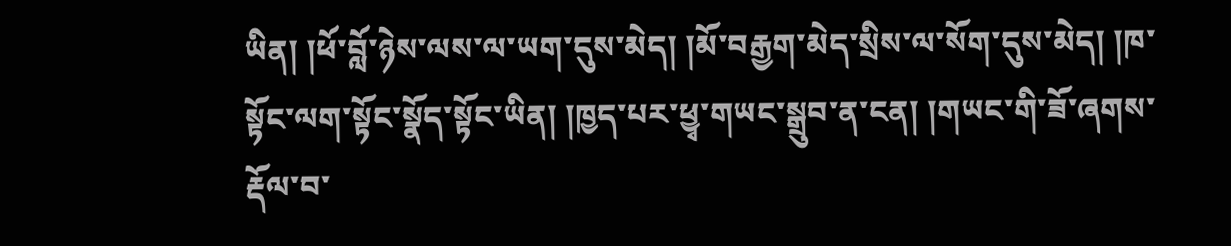ཡིན། །ཕོ་བློ་ཉེས་ལས་ལ་ཡག་དུས་མེད། །མོ་བརྒྱག་མེད་སྲིས་ལ་སོག་དུས་མེད། །ཁ་སྟོང་ལག་སྟོང་སྣོད་སྟོང་ཡིན། །ཁྱད་པར་ཕྱྭ་གཡང་སྒྲུབ་ན་ངན། །གཡང་གི་ཟོ་ཞགས་རྡོལ་བ་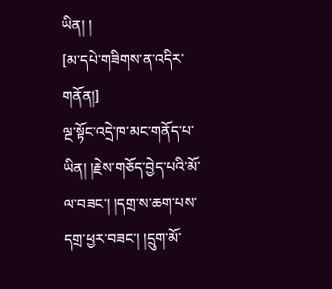ཡིན། །
[མ་དཔེ་གཟིགས་ན་འདིར་གནོན།]
ལྔ་སྟོང་འདྲེ་ཁ་མང་གནོད་པ་ཡིན། །རྗེས་གཅོད་བྱེད་པའི་མོ་ལ་བཟང་། །དགྲ་ས་ཆག་པས་དགྲ་ཕྱར་བཟང་། །དྲུག་མོ་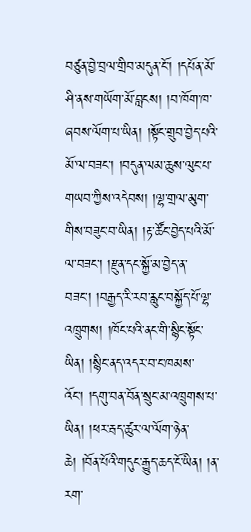བཙུན་བྱེ་བྲལ་གྲིབ་མདུན་ངོ་། །དཔོན་མོ་ཤི་ནས་གཡོག་མོ་བླངས། །བ་ཁོག་ཁ་ཞབས་ལོག་པ་ཡིན། །སྟོང་གྲུབ་བྱེད་པའི་མོ་ལ་བཟང་། །བདུན་ལམ་ཆུས་ལུང་པ་གཡབ་ཀྱིས་འདེབས། །ལྷ་གྲལ་མུག་གིས་བཟུང་བ་ཡིན། །རྟ་ཚོང་བྱེད་པའི་མོ་ལ་བཟང་། །རྫུན་དང་སྐྱོ་མ་བྱེད་ན་བཟང་། །བརྒྱད་རི་རབ་རླུང་བསྐྱོད་པོ་ལྷ་འཁྲུགས། །ཁོང་པའི་ནང་གི་སྙིང་སྟོང་ཡིན། །སྙིང་ནད་འདར་བ་ང་ཁམས་འོང་། །དགུ་བན་བོན་སྲུང་མ་འཁྲུགས་པ་ཡིན། །ཕར་རྦད་ཚུར་ལ་ལོག་ཉེན་ཆེ། །བོན་པོའི་གདུང་རྒྱུད་ཆད་ངོ་ཡིན། །ན་རག་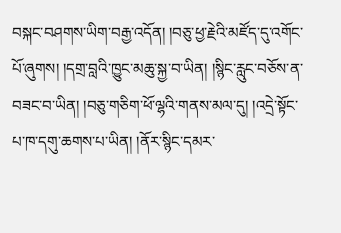བསྐང་བཤགས་ཡིག་བརྒྱ་འདོན། །བཅུ་ཕྱ་རྗེའི་མཛོད་དུ་འགོང་པོ་ཞུགས། །དགྲ་བླའི་ཁྱུང་མཆུ་སྐྱ་བ་ཡིན། །སྙིང་རླུང་བཅོས་ན་བཟང་བ་ཡིན། །བཅུ་གཅིག་ཕོ་ལྷའི་གནས་མལ་དུ། །འདྲེ་སྟོང་པ་ཁ་དགུ་ཆགས་པ་ཡིན། །ནོར་སྙིང་དམར་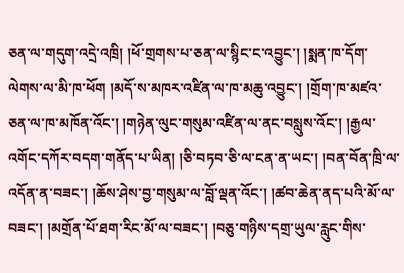ཅན་ལ་གདུག་འདྲེ་འཁྲི། །ཕོ་གྲགས་པ་ཅན་ལ་སྙིང་ང་འབྱུང་། །སྨན་ཁ་དོག་ལེགས་ལ་མི་ཁ་ཕོག །མདོ་ས་མཁར་འཛིན་ལ་ཁ་མཆུ་འབྱུང་། །གྲོག་ཁ་མཛའ་ཅན་ལ་ཁ་མཁོན་འོང་། །གཉེན་ལུང་གསུམ་འཛིན་ལ་ནང་བསླུས་འོང་། །རྒྱལ་འགོང་དཀོར་བདག་གནོད་པ་ཡིན། །ཅི་བཏབ་ཅི་ལ་ངན་ན་ཡང་། །བན་བོན་ཁྲི་ལ་འདོན་ན་བཟང་། །ཆོས་ཤེས་བྱ་གསུམ་ལ་བློ་ལྡན་འོང་། །ཚབ་ཆེན་ནད་པའི་མོ་ལ་བཟང་། །མགྲོན་པོ་ཐག་རིང་མོ་ལ་བཟང་། །བཅུ་གཉིས་དགྲ་ཡུལ་རླུང་གིས་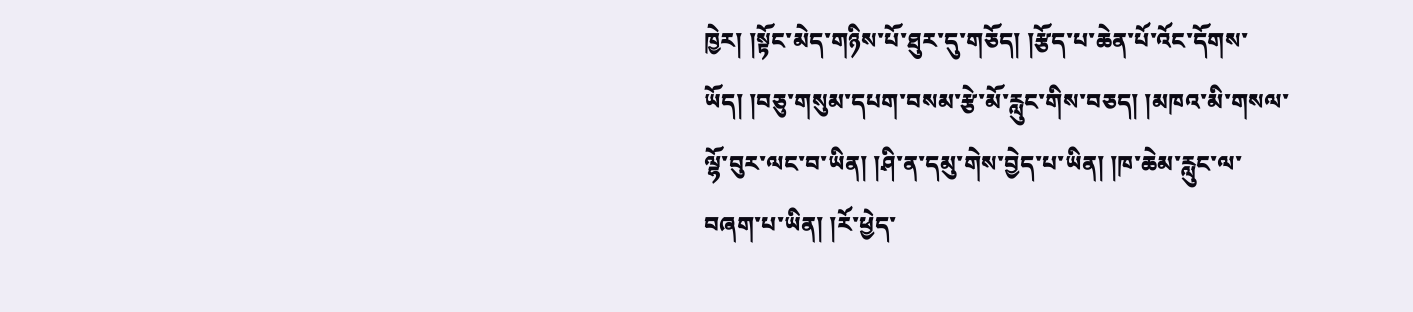ཁྱེར། །སྟོང་མེད་གཉིས་པོ་ཐུར་དུ་གཅོད། །རྩོད་པ་ཆེན་པོ་འོང་དོགས་ཡོད། །བཅུ་གསུམ་དཔག་བསམ་རྩེ་མོ་རླུང་གིས་བཅད། །མཁའ་མི་གསལ་ལྷོ་བུར་ལང་བ་ཡིན། །ཤི་ན་དམུ་གེས་བྱེད་པ་ཡིན། །ཁ་ཆེམ་རླུང་ལ་བཞག་པ་ཡིན། །རོ་ཕྱེད་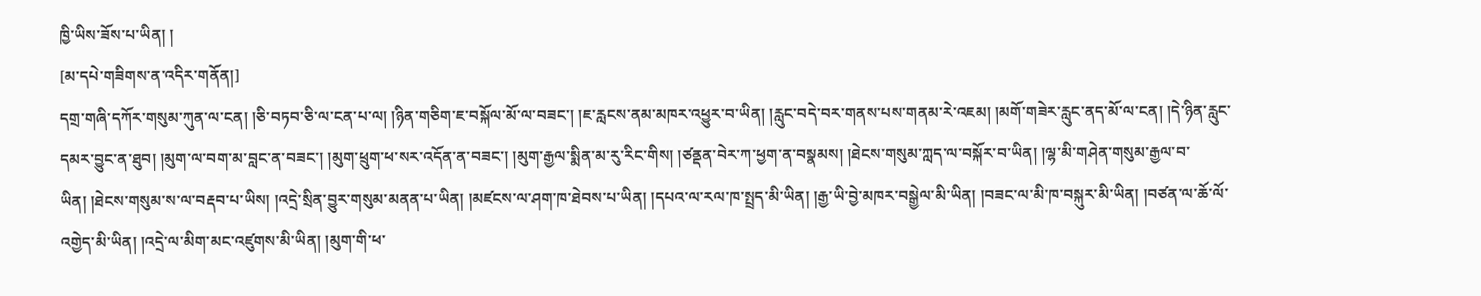ཁྱི་ཡིས་ཟོས་པ་ཡིན། །
[མ་དཔེ་གཟིགས་ན་འདིར་གནོན།]
དགྲ་གཞི་དཀོར་གསུམ་ཀུན་ལ་ངན། །ཅི་བཏབ་ཅི་ལ་ངན་པ་ལ། །ཉིན་གཅིག་ཇ་བསྐོལ་མོ་ལ་བཟང་། །ཇ་རླངས་ནམ་མཁར་འཕྱུར་བ་ཡིན། །རླུང་བདེ་བར་གནས་པས་གནམ་རེ་འཇམ། །མགོ་གཟེར་རླུང་ནད་མོ་ལ་ངན། །དེ་ཉིན་རླུང་དམར་བྱུང་ན་ཐུབ། །མུག་ལ་བག་མ་བླང་ན་བཟང་། །མུག་ཕྲུག་ཕ་སར་འདོན་ན་བཟང་། །མུག་རྒྱལ་སྨིན་མ་རུ་རིང་གིས། །ཙནྡན་བེར་ཀ་ཕྱག་ན་བསྣམས། །ཐེངས་གསུམ་ཀླད་ལ་བསྐོར་བ་ཡིན། །ལྷ་མི་གཤེན་གསུམ་རྒྱལ་བ་ཡིན། །ཐེངས་གསུམ་ས་ལ་བརྡབ་པ་ཡིས། །འདྲེ་སྲིན་བྱུར་གསུམ་མནན་པ་ཡིན། །མཛངས་ལ་ཤག་ཁ་ཐེབས་པ་ཡིན། །དཔའ་ལ་རལ་ཁ་སྤྲད་མི་ཡིན། །རྒྱ་ཡི་བྱེ་མཁར་བསྒྱེལ་མི་ཡིན། །བཟང་ལ་མི་ཁ་བསྐུར་མི་ཡིན། །བཙན་ལ་ཆོ་ལོ་འགྱེད་མི་ཡིན། །འདྲེ་ལ་མིག་མང་འཛུགས་མི་ཡིན། །མུག་གི་ཕ་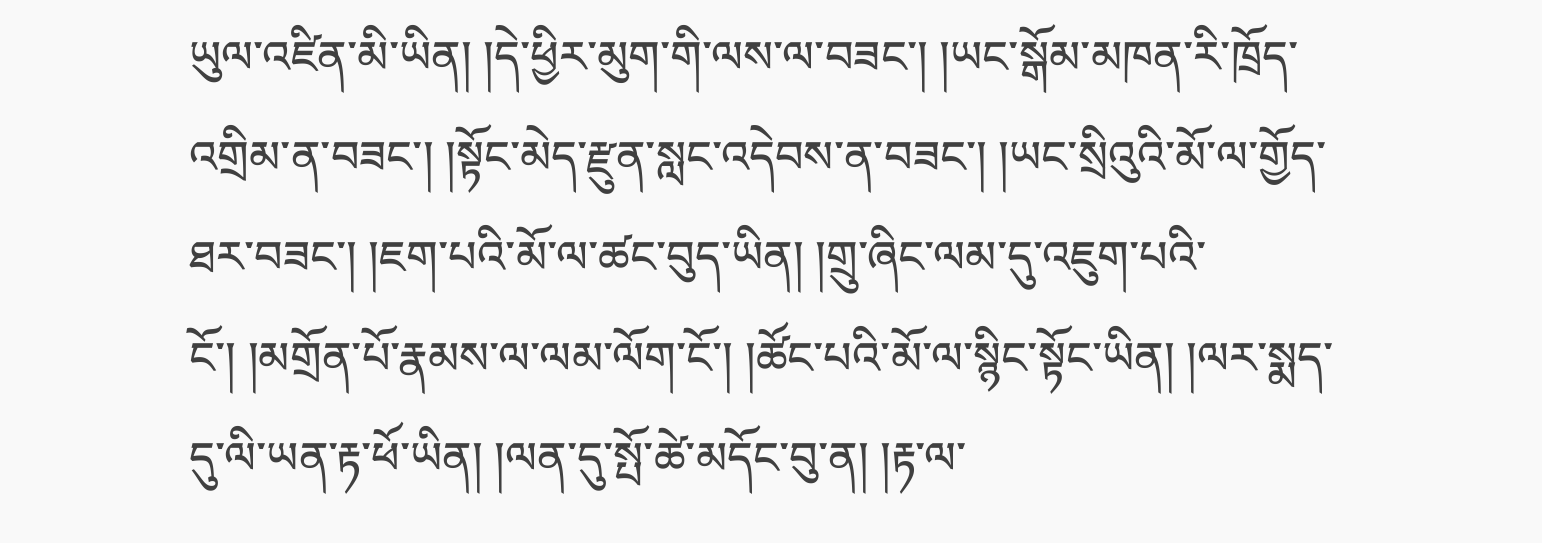ཡུལ་འཛིན་མི་ཡིན། །དེ་ཕྱིར་མུག་གི་ལས་ལ་བཟང་། །ཡང་སྒོམ་མཁན་རི་ཁྲོད་འགྲིམ་ན་བཟང་། །སྟོང་མེད་རྫུན་སླང་འདེབས་ན་བཟང་། །ཡང་སྲིའུའི་མོ་ལ་གྱོད་ཐར་བཟང་། །ཇག་པའི་མོ་ལ་ཚང་བུད་ཡིན། །གྲུ་ཞིང་ལམ་དུ་འཇུག་པའི་ངོ་། །མགྲོན་པོ་རྣམས་ལ་ལམ་ལོག་ངོ་། །ཚོང་པའི་མོ་ལ་སྙིང་སྟོང་ཡིན། །ལར་སྨད་དུ་ལི་ཡན་རྟ་ཕོ་ཡིན། །ལན་དུ་སྤོ་ཚེ་མདོང་བུ་ན། །རྟ་ལ་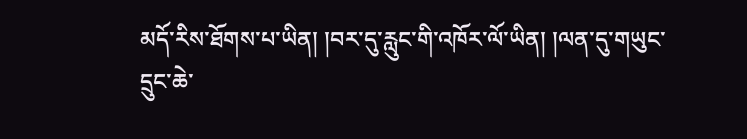མདོ་རིས་ཐོགས་པ་ཡིན། །བར་དུ་རླུང་གི་འཁོར་ལོ་ཡིན། །ལན་དུ་གཡུང་དྲུང་ཆེ་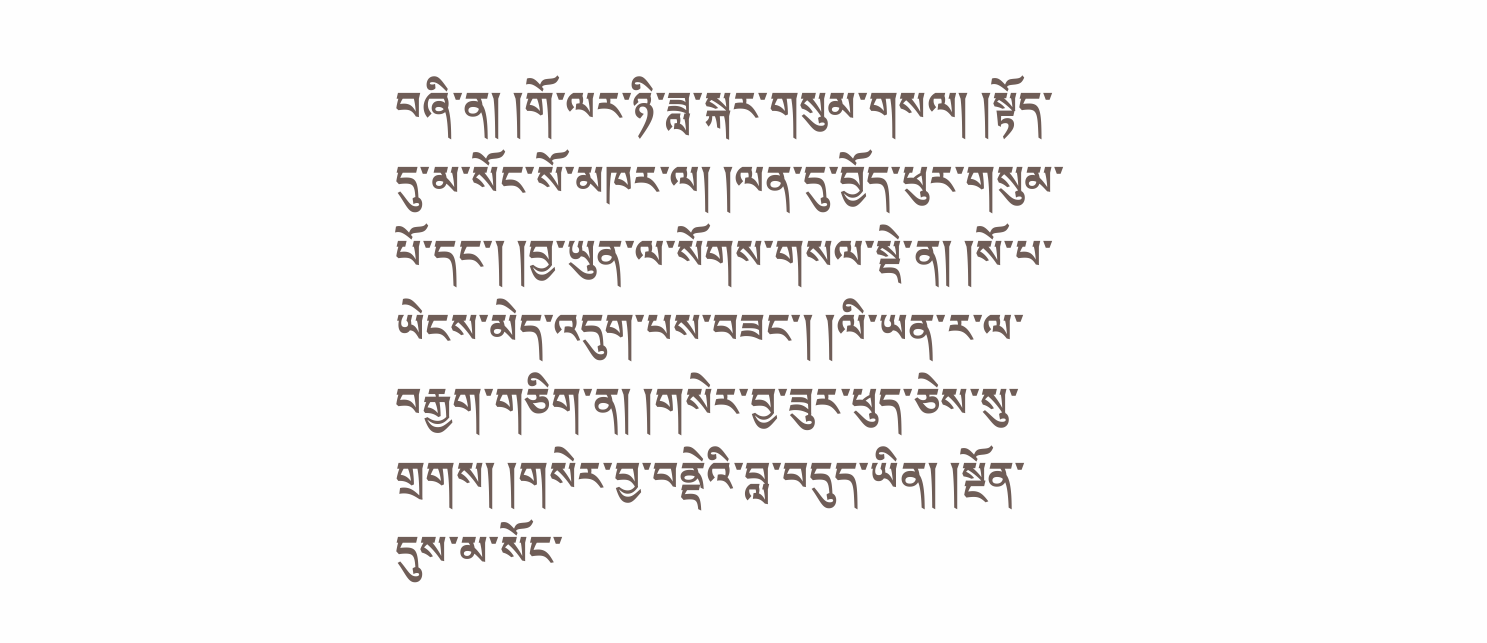བཞི་ན། །གོ་ལར་ཉི་ཟླ་སྐར་གསུམ་གསལ། །སྟོད་དུ་མ་སོང་སོ་མཁར་ལ། །ལན་དུ་བྱོད་ཕུར་གསུམ་པོ་དང་། །བྱ་ཡུན་ལ་སོགས་གསལ་སྡེ་ན། །སོ་པ་ཡེངས་མེད་འདུག་པས་བཟང་། །ལི་ཡན་ར་ལ་བརྒྱག་གཅིག་ན། །གསེར་བྱ་ཟུར་ཕུད་ཅེས་སུ་གྲགས། །གསེར་བྱ་བནྡེའི་བླ་བདུད་ཡིན། །སྔོན་དུས་མ་སོང་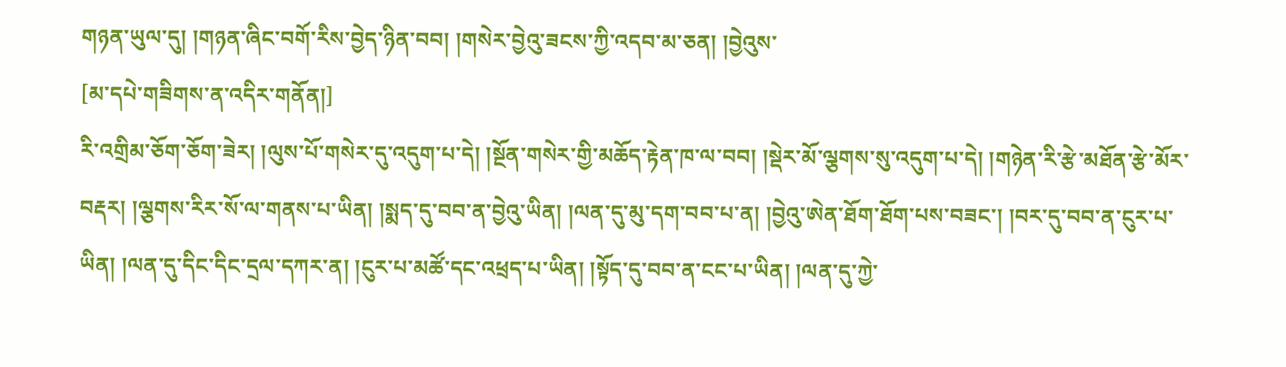གཉན་ཡུལ་དུ། །གཉན་ཞིང་བགོ་རིས་བྱེད་ཉིན་བབ། །གསེར་བྱེའུ་ཟངས་ཀྱི་འདབ་མ་ཅན། །བྱེའུས་
[མ་དཔེ་གཟིགས་ན་འདིར་གནོན།]
རི་འགྲིམ་ཅོག་ཅོག་ཟེར། །ལུས་པོ་གསེར་དུ་འདུག་པ་དེ། །སྔོན་གསེར་གྱི་མཆོད་རྟེན་ཁ་ལ་བབ། །སྡེར་མོ་ལྕགས་སུ་འདུག་པ་དེ། །གཉེན་རི་རྩེ་མཐོན་རྩེ་མོར་བརྡར། །ལྕགས་རིར་སོ་ལ་གནས་པ་ཡིན། །སྨད་དུ་བབ་ན་བྱེའུ་ཡིན། །ལན་དུ་མུ་དག་བབ་པ་ན། །བྱེའུ་ཨེན་ཐོག་ཐོག་པས་བཟང་། །བར་དུ་བབ་ན་ངུར་པ་ཡིན། །ལན་དུ་དིང་དིང་དྲལ་དཀར་ན། །ངུར་པ་མཚོ་དང་འཕྲད་པ་ཡིན། །སྟོད་དུ་བབ་ན་ངང་པ་ཡིན། །ལན་དུ་ཀྱེ་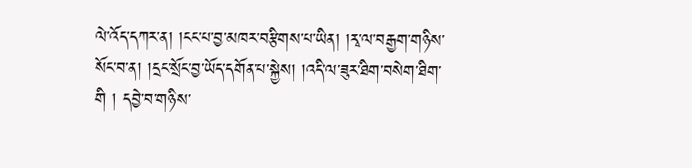ལེ་འོད་དཀར་ན། །ངང་པ་བྱ་མཁར་བརྩིགས་པ་ཡིན། །རྭ་ལ་བརྒྱག་གཉིས་སོང་བ་ན། །དྲང་སྲོང་བྱ་ཡོད་དགོན་པ་སྐྱེས། །འདི་ལ་ཟུར་ཐིག་བསེག་ཐིག་གི ། དབྱེ་བ་གཉིས་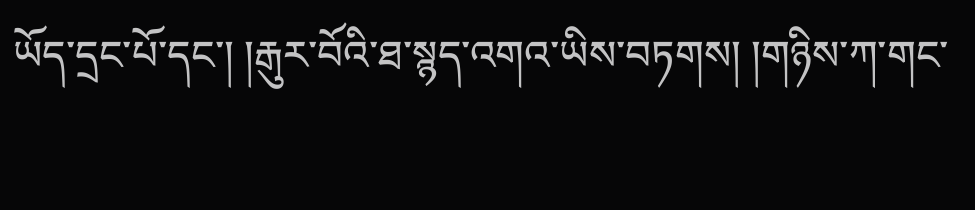ཡོད་དྲང་པོ་དང་། །རྒུར་བོའི་ཐ་སྙད་འགའ་ཡིས་བཏགས། །གཉིས་ཀ་གང་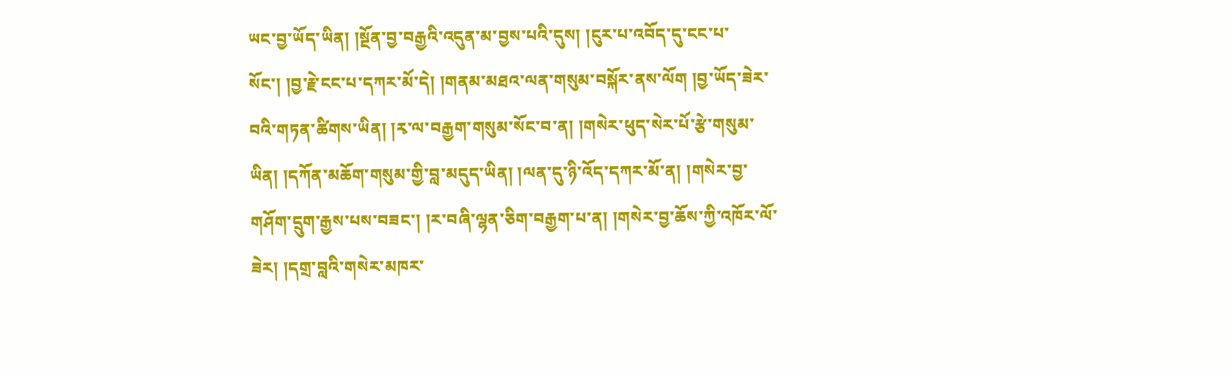ཡང་བྱ་ཡོད་ཡིན། །སྔོན་བྱ་བརྒྱའི་འདུན་མ་བྱས་པའི་དུས། །ངུར་པ་འབོད་དུ་ངང་པ་སོང་། །བྱ་རྗེ་ངང་པ་དཀར་མོ་དེ། །གནམ་མཐའ་ལན་གསུམ་བསྐོར་ནས་ལོག །བྱ་ཡོད་ཟེར་བའི་གཏན་ཚིགས་ཡིན། །རྭ་ལ་བརྒྱག་གསུམ་སོང་བ་ན། །གསེར་ཕུད་སེར་པོ་རྩེ་གསུམ་ཡིན། །དཀོན་མཆོག་གསུམ་གྱི་བླ་མདུད་ཡིན། །ལན་དུ་ཉི་འོད་དཀར་མོ་ན། །གསེར་བྱ་གཤོག་དྲུག་རྒྱས་པས་བཟང་། །ར་བཞི་ལྷན་ཅིག་བརྒྱག་པ་ན། །གསེར་བྱ་ཆོས་ཀྱི་འཁོར་ལོ་ཟེར། །དགྲ་བླའི་གསེར་མཁར་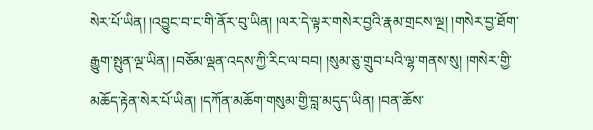སེར་པོ་ཡིན། །འབྱུང་བ་ང་གི་ནོར་བུ་ཡིན། །ལར་དེ་ལྟར་གསེར་བྱའི་རྣམ་གྲངས་ལྔ། །གསེར་བྱ་ཐོག་རྒྱུག་སྤུན་ལྔ་ཡིན། །བཅོམ་ལྡན་འདས་ཀྱི་རིང་ལ་བབ། །སུམ་ཅུ་གྲུབ་པའི་ལྷ་གནས་སུ། །གསེར་གྱི་མཆོད་རྟེན་སེར་པོ་ཡིན། །དཀོན་མཆོག་གསུམ་གྱི་བླ་མདུད་ཡིན། །བན་ཆོས་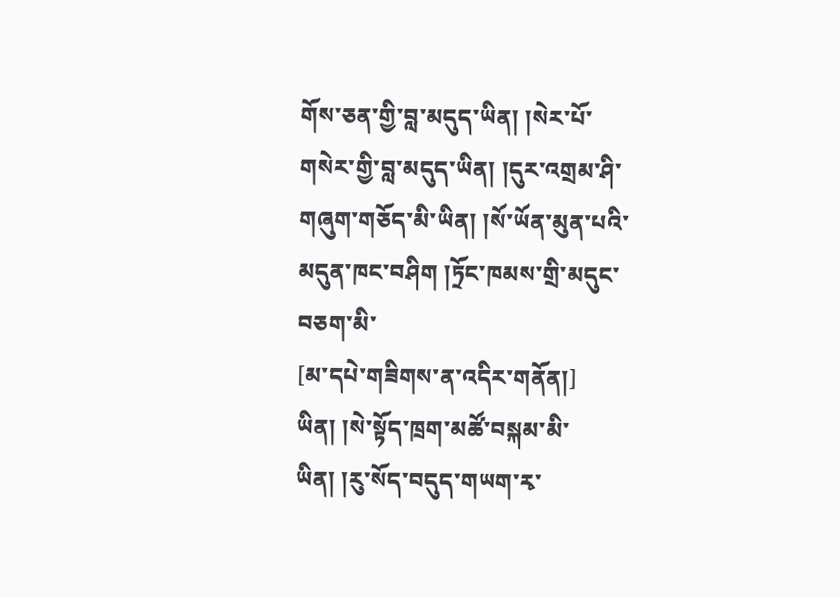གོས་ཅན་གྱི་བླ་མདུད་ཡིན། །སེར་པོ་གསེར་གྱི་བླ་མདུད་ཡིན། །དུར་འགྲམ་ཤི་གཞུག་གཅོད་མི་ཡིན། །སོ་ཡོན་མུན་པའི་མདུན་ཁང་བཤིག །ཏྲོང་ཁམས་གྲི་མདུང་བཅག་མི་
[མ་དཔེ་གཟིགས་ན་འདིར་གནོན།]
ཡིན། །སེ་སྟོད་ཁྲག་མཚོ་བསྐམ་མི་ཡིན། །རུ་སོད་བདུད་གཡག་རྭ་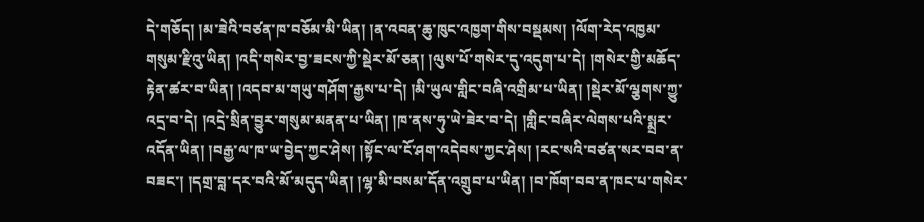དེ་གཅོད། །མ་ཟེའི་བཙན་ཁ་བཅོམ་མི་ཡིན། །ན་འབན་ཆུ་ཁུང་འཁྱག་གིས་བསྡམས། །ལོག་རེད་འཁྱམ་གསུམ་རྫིའུ་ཡིན། །འདི་གསེར་བྱ་ཟངས་ཀྱི་སྡེར་མོ་ཅན། །ལུས་པོ་གསེར་དུ་འདུག་པ་དེ། །གསེར་གྱི་མཆོད་རྟེན་ཚར་བ་ཡིན། །འདབ་མ་གཡུ་གཤོག་རྒྱས་པ་དེ། །མི་ཡུལ་གླིང་བཞི་འགྲིམ་པ་ཡིན། །སྡེར་མོ་ལྕགས་ཀྱུ་འདྲ་བ་དེ། །འདྲེ་སྲིན་བྱུར་གསུམ་མནན་པ་ཡིན། །ཁ་ནས་ཧུ་ཡེ་ཟེར་བ་དེ། །གླིང་བཞིར་ལེགས་པའི་སྨྲར་འདོན་ཡིན། །བརྒྱ་ལ་ཁ་ཡ་བྱེད་ཀྱང་ཤེས། །སྟོང་ལ་ངོ་ཤག་འདེབས་ཀྱང་ཤེས། །རང་སའི་བཙན་སར་བབ་ན་བཟང་། །དགྲ་བླ་དར་བའི་མོ་མདུད་ཡིན། །ལྷ་མི་བསམ་དོན་འགྲུབ་པ་ཡིན། །བ་ཁོག་བབ་ན་ཁང་པ་གསེར་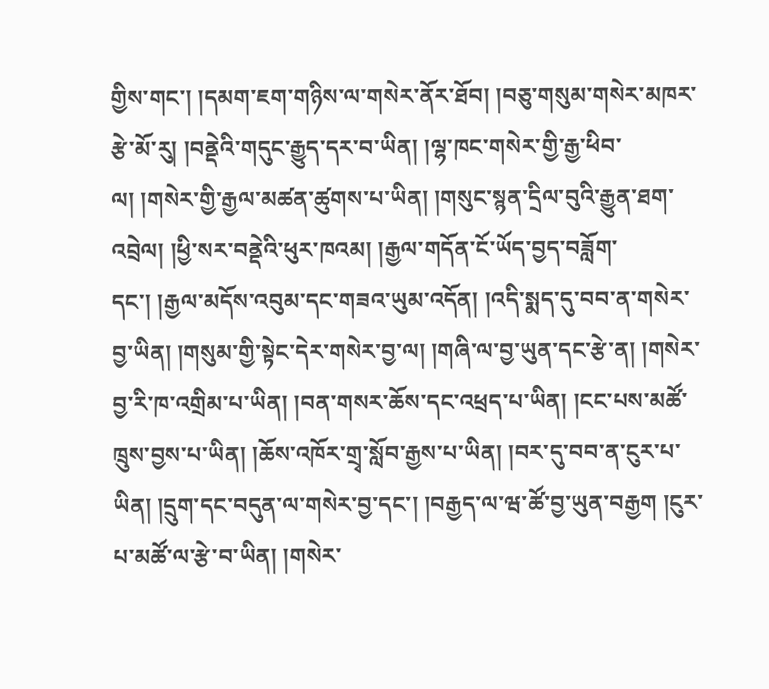གྱིས་གང་། །དམག་ཇག་གཉིས་ལ་གསེར་ནོར་ཐོབ། །བཅུ་གསུམ་གསེར་མཁར་རྩེ་མོ་རུ། །བནྡེའི་གདུང་རྒྱུད་དར་བ་ཡིན། །ལྷ་ཁང་གསེར་གྱི་རྒྱ་ཕིབ་ལ། །གསེར་གྱི་རྒྱལ་མཚན་ཚུགས་པ་ཡིན། །གསུང་སྙན་དྲིལ་བུའི་རྒྱུན་ཐག་འབྲེལ། །ཕྱི་སར་བནྡེའི་ཕུར་ཁའམ། །རྒྱལ་གདོན་ངོ་ཡོད་བྱད་བཟློག་དང་། །རྒྱལ་མདོས་འབུམ་དང་གཟའ་ཡུམ་འདོན། །འདི་སྨད་དུ་བབ་ན་གསེར་བྱ་ཡིན། །གསུམ་གྱི་སྟེང་དེར་གསེར་བྱ་ལ། །གཞི་ལ་བྱ་ཡུན་དང་རྩེ་ན། །གསེར་བྱ་རི་ཁ་འགྲིམ་པ་ཡིན། །བན་གསར་ཆོས་དང་འཕྲད་པ་ཡིན། །ངང་པས་མཚོ་ཁྲུས་བྱས་པ་ཡིན། །ཆོས་འཁོར་གྲྭ་སློབ་རྒྱས་པ་ཡིན། །བར་དུ་བབ་ན་ངུར་པ་ཡིན། །དྲུག་དང་བདུན་ལ་གསེར་བྱ་དང་། །བརྒྱད་ལ་ཝ་ཚོ་བྱ་ཡུན་བརྒྱག །ངུར་པ་མཚོ་ལ་རྩེ་བ་ཡིན། །གསེར་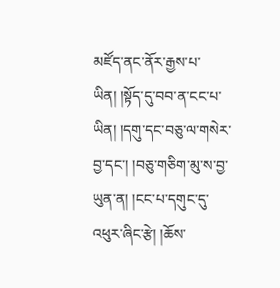མཛོད་ནང་ནོར་རྒྱས་པ་ཡིན། །སྟོད་དུ་བབ་ན་ངང་པ་ཡིན། །དགུ་དང་བཅུ་ལ་གསེར་བྱ་དང་། །བཅུ་གཅིག་མུ་ས་བྱ་ཡུན་ན། །ངང་པ་དགུང་དུ་འཕུར་ཞིང་རྩེ། །ཆོས་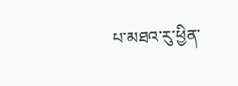པ་མཐའ་རུ་ཕྱིན་